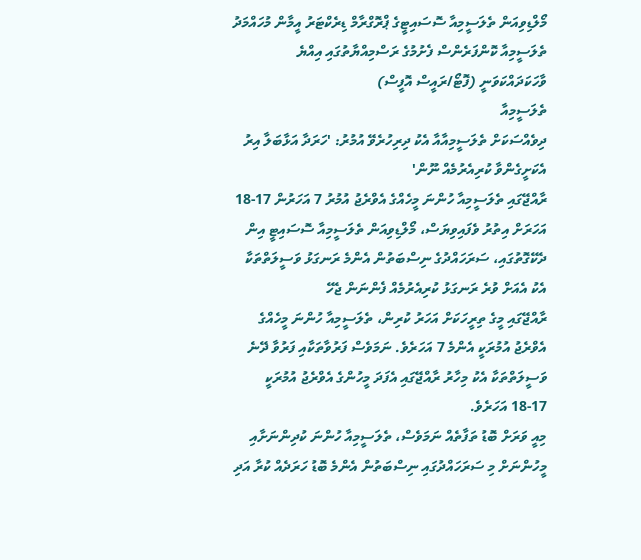މޯލްޑިވިއަން ތެލަސީމިއާ ސޮސައިޓީގެ ޕްރޮގްރާމް ޑިރެކްޓަރު އީމާން މުހައްމަދު ތެލަސީމިއާ ކޮންފަރެންސް ފެށުމުގެ ރަސްމިއްޔާތުގައި އިއްޔެ ވާހަކަދައްކަވަނީ (ފޮޓޯ/ރައީސް އޮފީސް)
ތެލަސީމިއާ
ދިވެއްސަކަށް ތެލަސީމިއާއާ އެކު ދިރިހުރެވޭ އުމުރު: 'ހަރަދާ އަޅާބަލާ އިރު އެކަށީގެންވާ ކުރިއެރުމެއް ނޫން'
ރާއްޖޭގައި ތެލަސީމިއާ ހުންނަ މީހެއްގެ އެވްރެޖު އުމުރު 7 އަހަރުން 17-18 އަހަރަށް އިތުރު ވެފައިވިޔަސް، މޯލްޑިވިއަން ތެލަސީމިއާ ސޮސައިޓީ އިން ދެކޭގޮތުގައި، ސަރަހައްދުގެ ނިސްބަތުން އެންމެ ރަނގަޅު ވަސީލަތްތަކާ އެކު އެއަށް ވުރެ ރަނގަޅު ކުރިއެރުމެއް ފެންނަން ޖެހޭ
ރާއްޖޭގައި މީގެ ތިރީހަކަށް އަހަރު ކުރިން، ތެލަސީމިއާ ހުންނަ މީހެއްގެ އެވްރެޖު އުމުރަކީ އެންމެ 7 އަހަރެވެ. ނަމަވެސް ފަރުވާތަކާއި ފަރުވާ ދޭނެ ވަސީލަތްތަކާ އެކު މިހާރު ރާއްޖޭގައި އެފަދަ މީހުންގެ އެވްރެޖު އުމުރަކީ 17-18 އަހަރެވެ.
މިއީ ވަރަށް ބޮޑު ތަފާތެއް ނަމަވެސް، ތެލަސީމިއާ ހުންނަ ކުދިންނަށާއި މީހުންނަށް މި ސަރަހައްދުގައި ނިސްބަތުން އެންމެ ބޮޑު ހަރަދެއް ކުރާ އަދި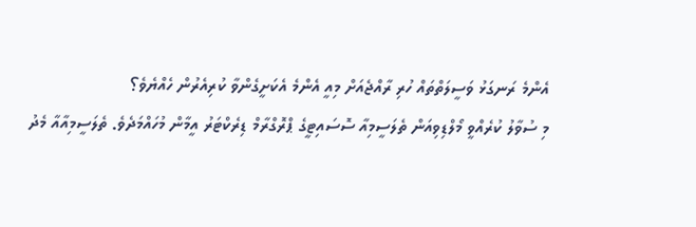އެންމެ ރަނގަޅު ވަސީލަތްތައް ހުރި ރާއްޖެއަށް މިއީ އެންމެ އެކަށީގެންވާ ކުރިއެރުން ހެއްޔެވެ؟
މި ސުވާލު ކުރެއްވީ މޯލްޑިވިއަން ތެލަސީމިއާ ސޮސައިޓީގެ ޕްރޮގްރާމް ޑިރެކްޓަރު އީމާން މުހައްމަދެވެ. ތެލަސީމިއާއާ މެދު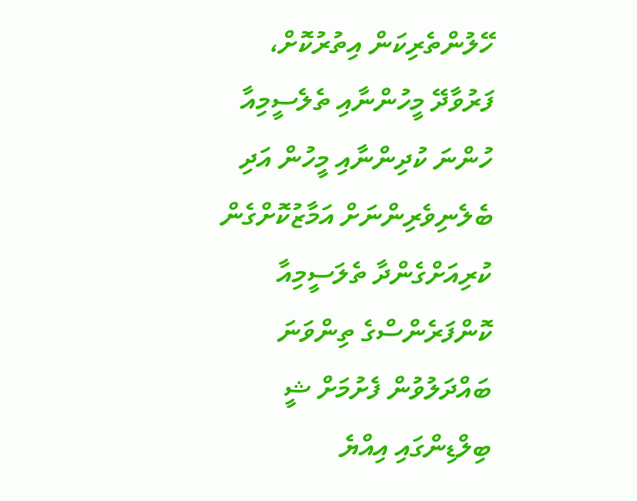ހޭލުންތެރިކަން އިތުރުކޮށް، ފަރުވާދޭ މީހުންނާއި ތެލެސީމިއާ ހުންނަ ކުދިންނާއި މީހުން އަދި ބެލެނިވެރިންނަށް އަމާޒުކޮށްގެން ކުރިއަށްގެންދާ ތެލަސީމިއާ ކޮންފަރެންސްގެ ތިންވަނަ ބައްދަލުވުން ފެށުމަށް ޝީ ބިލްޑިންގައި އިއްޔެ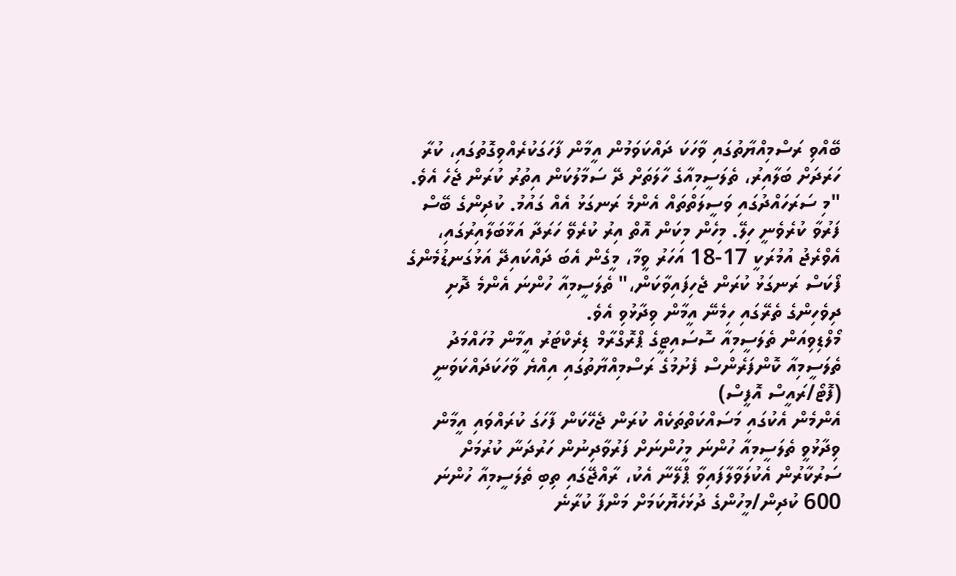ބޭއްވި ރަސްމިއްޔާތުގައި ވާހަކަ ދައްކަވަމުން އީމާން ފާހަގަކުރެއްވިގޮތުގައި، ކުރާ ހަރަދަށް ބަލާއިރު، ތެލަސީމިއާގެ ހާލަތަށް ދޭ ސަމާލުކަން އިތުރު ކުރަން ޖެހެ އެވެ.
"މި ސަރަހައްދުގައި ވަސީލަތްތައް އެންމެ ރަނގަޅު އެއް ގައުމު. ކުދިންގެ ބޭސް ފަރުވާ ކުރެވެނީ ހިލޭ. މިހެން މިކަން އޮތް އިރު ކުރެވޭ ހަރަދާ އަޅާބަލާއިރުގައި، އެވްރެޖު އުމުރަކީ 17-18 އަހަރު ވީމާ، މީގެން އެބަ ދައްކައިދޭ އަޅުގަނޑުމެންގެ ފޯކަސް ރަނގަޅު ކުރަން ޖެހިފައިވާކަން،" ތެލަސީމިއާ ހުންނަ އެންމެ ދޮށި ދިވެހިންގެ ތެރޭގައި ހިމެނޭ އީމާން ވިދާޅުވި އެވެ.
މޯލްޑިވިއަން ތެލަސީމިއާ ސޮސައިޓީގެ ޕްރޮގްރާމް ޑިރެކްޓަރު އީމާން މުހައްމަދު ތެލަސީމިއާ ކޮންފަރެންސް ފެށުމުގެ ރަސްމިއްޔާތުގައި އިއްޔެ ވާހަކަދައްކަވަނީ (ފޮޓޯ/ރައީސް އޮފީސް)
އެންމެން އެކުގައި މަސައްކަތްތަކެއް ކުރަން ޖެހޭކަން ފާހަގަ ކުރައްވައި އީމާން ވިދާޅުވީ ތެލަސީމިއާ ހުންނަ މީހުންނަށް ފަރުވާދިނުން ހަރުދަނާ ކުރުމަށް ސަރުކާރުން އެކުލަވާލާފައިވާ ޕްލޭނާ އެކު، ރާއްޖޭގައި ތިބި ތެލަސީމިއާ ހުންނަ 600 ކުދިން/މީހުންގެ ދުޅަހެޔޮކަމަށް މަންފާ ކުރާނެ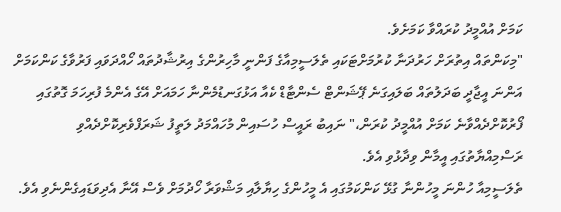ކަމަށް އުއްމީދު ކުރައްވާ ކަމަށެވެ.
"މިކަންތައް އިތުރަށް ހަރުދަނާ ކުރުމަށްޓަކައި ތެލަސީމިއާގެ ފަންނީ މާހިރުންގެ އިރުޝާދުތައް ހޯއްދަވައި ފަރުވާގެ ކަންކަމަށް އަންނަ އީޖާދީ ބަދަލުތައް ބަލައިގަނެ ޕޭޝަންޓް ސެންޓާޑް ކެއާ އަޅުގަނޑުމެންނާ ހަމައަށް އޭގެ އެންމެ ފުރިހަމަ ގޮތުގައި ފޯރުކޮށްދެއްވާނެ ކަމަށް އުއްމީދު ކުރަން،" ނައިބު ރައީސް ހުސައިން މުހައްމަދު ލަތީފު ޝަރަފްވެރިކޮށްދެއްވި ރަސްމިއްޔާތުގައި އީމާން ވިދާޅުވި އެވެ.
ތެލަސީމިއާ ހުންނަ މީހުންނާ ގުޅޭ ކަންކަމުގައި އެ މީހުންގެ ހިޔާލާއި މަޝްވަރާ ހޯދުމަށް ވެސް އޭނާ އެދިވަޑައިގެންނެވި އެވެ.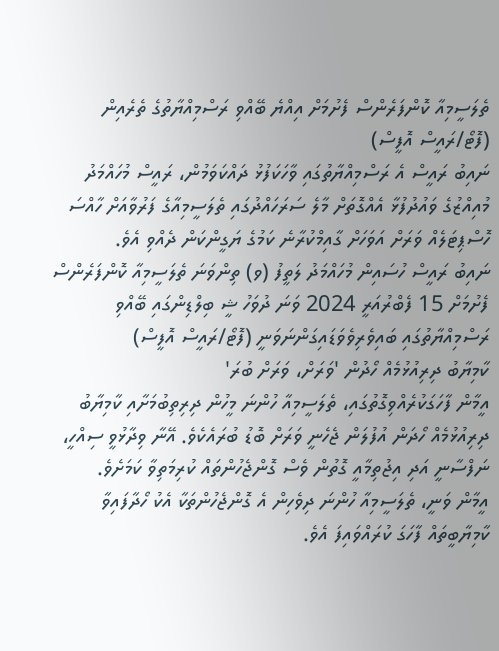ތެލަސީމިއާ ކޮންފަރެންސް ފެށުމަށް އިއްޔެ ބޭއްވި ރަސްމިއްޔާތުގެ ތެރެއިން (ފޮޓޯ/ރައީސް އޮފީސް)
ނައިބު ރައީސް އެ ރަސްމިއްޔާތުގައި ވާހަކަފުޅު ދައްކަވަމުން، ރައީސް މުހައްމަދު މުއިއްޒުގެ ވައުދުފުޅާ އެއްގޮތަށް މާލެ ސަރަހައްދުގައި ތެލަސީމިއާގެ ފަރުވާއަށް ހާއްސަ ހޮސްޕިޓަލެއް ވަރަށް އަވަހަށް ގާއިމްކުރާނެ ކަމުގެ ޔަގީންކަން ދެއްވި އެވެ.
ނައިބު ރައީސް ހުސައިން މުހައްމަދު ލަތީފު (ވ) ތިންވަނަ ތެލަސީމިއާ ކޮންފަރެންސް ފެށުމަށް 15 ފެބްރުއަރީ 2024 ވަނަ ދުވަހު ޝީ ބިލްޑިންގައި ބޭއްވި ރަސްމިއްޔާތުގައި ބައިވެރިވެވަޑައިގަންނަވަނީ (ފޮޓޯ/ރައީސް އޮފީސް)
ކާމިޔާބު ދިރިއުޅުމެއް ހޯދުން 'ވަރަށް، ވަރަށް ބުރަ'
އީމާން ފާހަގަކުރެއްވިގޮތުގައި، ތެލަސީމިއާ ހުންނަ މީހުން ދިރިތިބުމަށާއި ކާމިޔާބު ދިރިއުޅުމެއް ހޯދަން އުފުލަން ޖެހެނީ ވަރަށް ބޮޑު ބުރައެކެވެ. އޭނާ ވިދާޅުވީ ސިއްހީ، ނަފްސާނީ އަދި އިޖުތިމާއީ ގޮތުން ވެސް ގޮންޖެހުންތައް ކުރިމަތިވާ ކަމަށެވެ.
އީމާން ވަނީ، ތެލަސީމިއާ ހުންނަ ދިވެހިން އެ ގޮންޖެހުންތަކާ އެކު ހޯދާފައިވާ ކާމިޔާބީތައް ފާހަގަ ކުރައްވައިފަ އެވެ.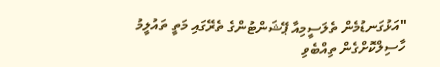"އަޅުގަނޑުމެން ތެލަސީމިއާ ޕޭޝަންޓުންގެ ތެރޭގައި މަތީ ތައުލީމު ހާސިލްކޮށްގެން ތިއްބެވި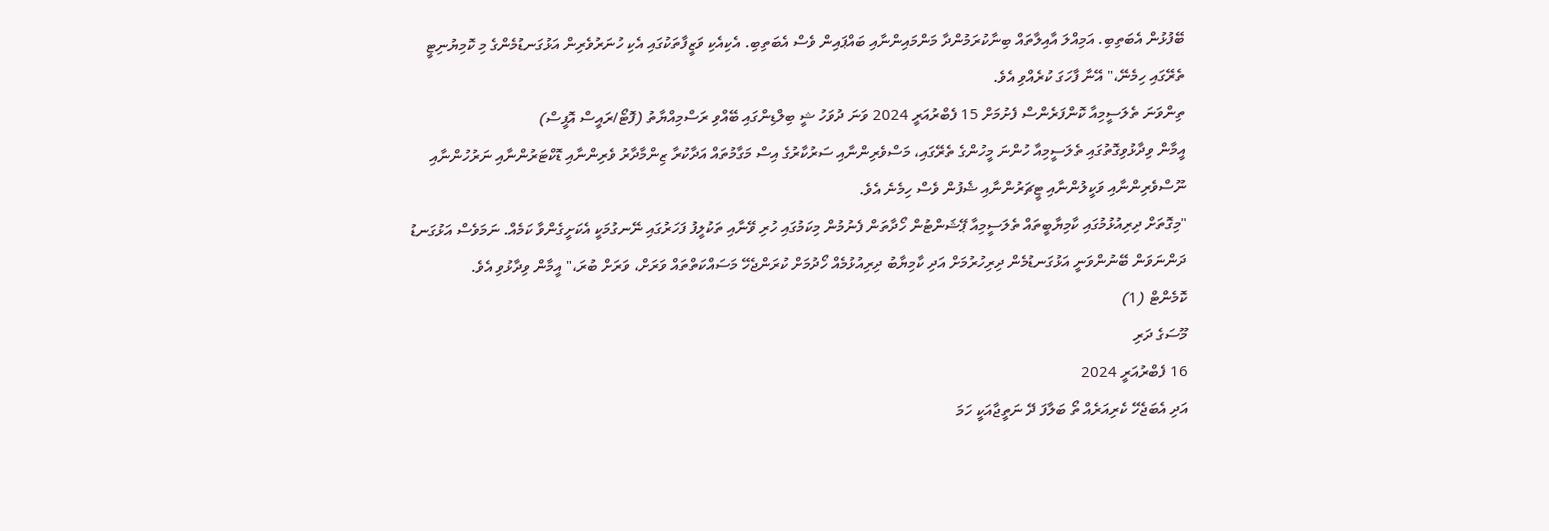ބޭފުޅުން އެބަތިބި. އަމިއްލަ އާއިލާތައް ބިނާކުރަމުންދާ މަންމައިންނާއި ބައްޕައިން ވެސް އެބަތިބި. އެކިއެކި ވަޒީފާތަކުގައި އެކި ހުނަރުވެރިން އަޅުގަނޑުމެންގެ މި ކޮމިޔުނިޓީ ތެރޭގައި ހިމެނޭ،" އޭނާ ފާހަގަ ކުރެއްވި އެވެ.
ތިންވަނަ ތެލަސީމިއާ ކޮންފަރެންސް ފެށުމަށް 15 ފެބްރުއަރީ 2024 ވަނަ ދުވަހު ޝީ ބިލްޑިންގައި ބޭއްވި ރަސްމިއްޔާތު (ފޮޓޯ/ރައީސް އޮފީސް)
އީމާން ވިދާޅުވިގޮތުގައި ތެލަސީމިއާ ހުންނަ މީހުންގެ ތެރޭގައި، މަސްވެރިންނާއި ސަރުކާރުގެ އިސް މަގާމުތައް އަދާކުރާ ޒިންމާދާރު ވެރިންނާއި ޑޮކްޓަރުންނާއި ނަރުހުންނާއި ނޫސްވެރިންނާއި ވަކީލުންނާއި ޓީޗަރުންނާއި ޝެފުން ވެސް ހިމެނެ އެވެ.
"މިގޮތަށް ދިރިއުޅުމުގައި ކާމިޔާބީތައް ތެލަސީމިއާ ޕޭޝަންޓުން ހޯދާތަން ފެނުމުން މިކަމުގައި ހުރި ވޭނާއި ތަކުލީފު ފަހަރުގައި ނޭނގުމަކީ އެކަށީގެންވާ ކަމެއް. ނަމަވެސް އަޅުގަނޑު ދަންނަވަން ބޭނުންވަނީ އަޅުގަނޑުމެން ދިރިހުރުމަށް އަދި ކާމިޔާބު ދިރިއުޅުމެއް ހޯދުމަށް ކުރަންޖެހޭ މަސައްކަތްތައް ވަރަށް، ވަރަށް ބުރަ،" އީމާން ވިދާޅުވި އެވެ.
ކޮމެންޓް (1)
މޫސަގެ ދަރި
16 ފެބްރުއަރީ 2024
އަދި އެބަޖެހޭ ކެރިއަރެއް ތޯ ބަލާފަ ދޭ ނަތީޖާއަކީ ހަމަ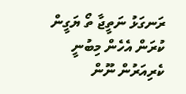ރަނގަޅު ނަތީޖާ ތޯ ޔަގީން ކުރަން އެހެން މިބުނީ ކެރިއަރުން ނޫން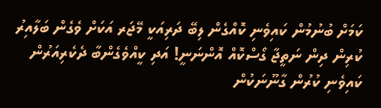ކަމަށް ބުނުމުން ކައިވެނި ކޮއްގެން ލިބޭ ދަރިއަކީ މޭޖަރ އަކަށް ވެގެން ބަލާއިރު ކުރިން ދިން ނަތީޖާ ގޯސްކޮއް އޮންނަނީ! އަދި ކީއްވެގެންބާ ދެކެރިއަރުން ކައިވެނި ކުރުން ގާނޫނަކުން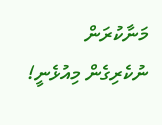މަނާކުރަން ނުކެރިގެން މިއުޅެނީ!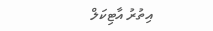އިތުރު އާޓިކަލް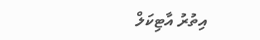އިތުރު އާޓިކަލް